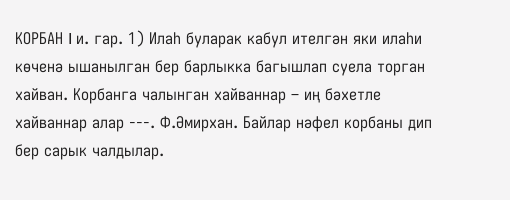КОРБАН I и. гар. 1) Илаһ буларак кабул ителгән яки илаһи көченә ышанылган бер барлыкка багышлап суела торган хайван. Корбанга чалынган хайваннар – иң бәхетле хайваннар алар ---. Ф.Әмирхан. Байлар нәфел корбаны дип бер сарык чалдылар.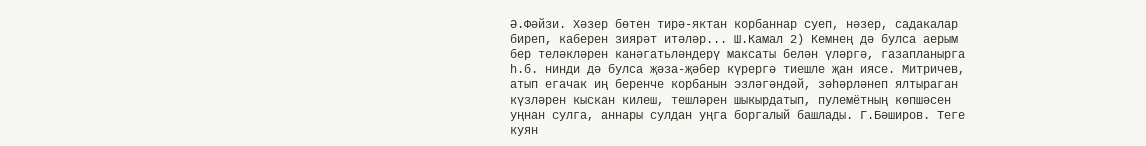Ә.Фәйзи. Хәзер бөтен тирә-яктан корбаннар суеп, нәзер, садакалар биреп, каберен зиярәт итәләр... Ш.Камал 2) Кемнең дә булса аерым бер теләкләрен канәгатьләндерү максаты белән үләргә, газапланырга һ.б. нинди дә булса җәза-җәбер күрергә тиешле җан иясе. Митричев, атып егачак иң беренче корбанын эзләгәндәй, зәһәрләнеп ялтыраган күзләрен кыскан килеш, тешләрен шыкырдатып, пулемётның көпшәсен уңнан сулга, аннары сулдан уңга боргалый башлады. Г.Бәширов. Теге куян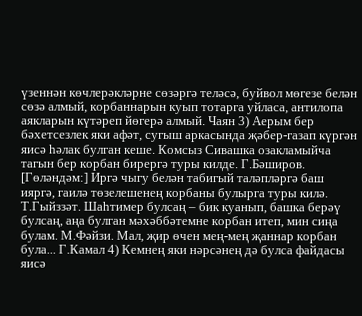үзеннән көчлерәкләрне сөзәргә теләсә, буйвол мөгезе белән сөзә алмый, корбаннарын куып тотарга уйласа, антилопа аякларын күтәреп йөгерә алмый. Чаян 3) Аерым бер бәхетсезлек яки афәт, сугыш аркасында җәбер-газап күргән яисә һәлак булган кеше. Комсыз Сивашка озакламыйча тагын бер корбан бирергә туры килде. Г.Бәширов. [Гөләндәм:] Иргә чыгу белән табигый таләпләргә баш ияргә, гаилә төзелешенең корбаны булырга туры килә. Т.Гыйззәт. Шаһтимер булсаң – бик куанып, башка берәү булсаң, аңа булган мәхәббәтемне корбан итеп, мин сиңа булам. М.Фәйзи. Мал, җир өчен мең-мең җаннар корбан була... Г.Камал 4) Кемнең яки нәрсәнең дә булса файдасы яисә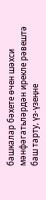башкалар бәхете өчен шәхси мәнфәгатьләрдән ирекле рәвештә баш тарту, үз-үзеңне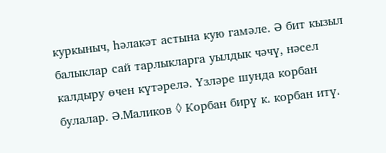куркыныч, һәлакәт астына кую гамәле. Ә бит кызыл балыклар сай тарлыкларга уылдык чәчү, нәсел калдыру өчен күтәрелә. Үзләре шунда корбан булалар. Ә.Маликов ◊ Корбан бирү к. корбан итү.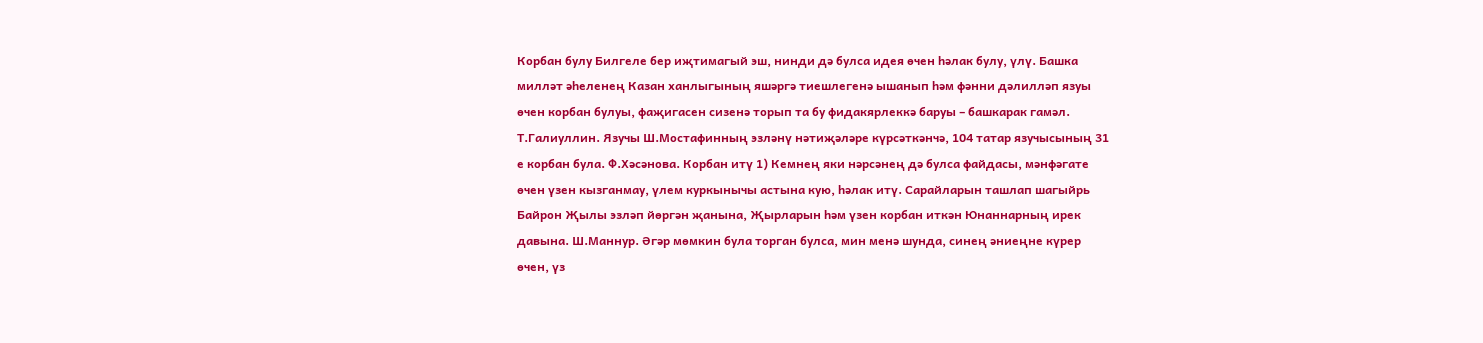Корбан булу Билгеле бер иҗтимагый эш, нинди дә булса идея өчен һәлак булу, үлү. Башка милләт әһеленең Казан ханлыгының яшәргә тиешлегенә ышанып һәм фәнни дәлилләп язуы өчен корбан булуы, фаҗигасен сизенә торып та бу фидакярлеккә баруы – башкарак гамәл. Т.Галиуллин. Язучы Ш.Мостафинның эзләнү нәтиҗәләре күрсәткәнчә, 104 татар язучысының 31 е корбан була. Ф.Хәсәнова. Корбан итү 1) Кемнең яки нәрсәнең дә булса файдасы, мәнфәгате өчен үзен кызганмау, үлем куркынычы астына кую, һәлак итү. Сарайларын ташлап шагыйрь Байрон Җылы эзләп йөргән җанына, Җырларын һәм үзен корбан иткән Юнаннарның ирек давына. Ш.Маннур. Әгәр мөмкин була торган булса, мин менә шунда, синең әниеңне күрер өчен, үз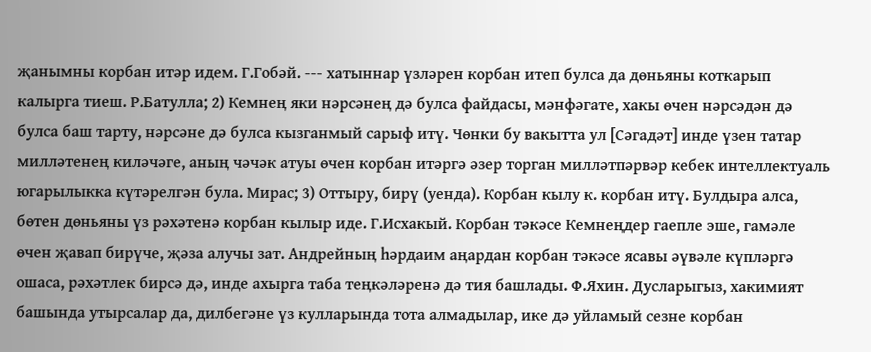җанымны корбан итәр идем. Г.Гобәй. --- хатыннар үзләрен корбан итеп булса да дөньяны коткарып калырга тиеш. Р.Батулла; 2) Кемнең яки нәрсәнең дә булса файдасы, мәнфәгате, хакы өчен нәрсәдән дә булса баш тарту, нәрсәне дә булса кызганмый сарыф итү. Чөнки бу вакытта ул [Сәгадәт] инде үзен татар милләтенең киләчәге, аның чәчәк атуы өчен корбан итәргә әзер торган милләтпәрвәр кебек интеллектуаль югарылыкка күтәрелгән була. Мирас; 3) Оттыру, бирү (уенда). Корбан кылу к. корбан итү. Булдыра алса, бөтен дөньяны үз рәхәтенә корбан кылыр иде. Г.Исхакый. Корбан тәкәсе Кемнеңдер гаепле эше, гамәле өчен җавап бирүче, җәза алучы зат. Андрейның һәрдаим аңардан корбан тәкәсе ясавы әүвәле күпләргә ошаса, рәхәтлек бирсә дә, инде ахырга таба теңкәләренә дә тия башлады. Ф.Яхин. Дусларыгыз, хакимият башында утырсалар да, дилбегәне үз кулларында тота алмадылар, ике дә уйламый сезне корбан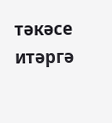тәкәсе итәргә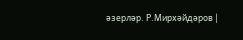әзерләр. Р.Мирхәйдәров |